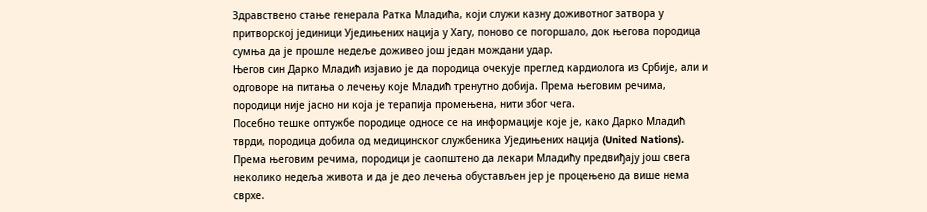Здравствено стање генерала Ратка Младића, који служи казну доживотног затвора у притворској јединици Уједињених нација у Хагу, поново се погоршало, док његова породица сумња да је прошле недеље доживео још један мождани удар.
Његов син Дарко Младић изјавио је да породица очекује преглед кардиолога из Србије, али и одговоре на питања о лечењу које Младић тренутно добија. Према његовим речима, породици није јасно ни која је терапија промењена, нити због чега.
Посебно тешке оптужбе породице односе се на информације које је, како Дарко Младић тврди, породица добила од медицинског службеника Уједињених нација (United Nations). Према његовим речима, породици је саопштено да лекари Младићу предвиђају још свега неколико недеља живота и да је део лечења обустављен јер је процењено да више нема сврхе.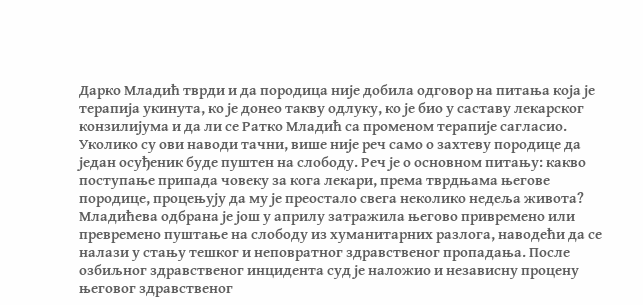Дарко Младић тврди и да породица није добила одговор на питања која је терапија укинута, ко је донео такву одлуку, ко је био у саставу лекарског конзилијума и да ли се Ратко Младић са променом терапије сагласио.
Уколико су ови наводи тачни, више није реч само о захтеву породице да један осуђеник буде пуштен на слободу. Реч је о основном питању: какво поступање припада човеку за кога лекари, према тврдњама његове породице, процењују да му је преостало свега неколико недеља живота?
Младићева одбрана је још у априлу затражила његово привремено или превремено пуштање на слободу из хуманитарних разлога, наводећи да се налази у стању тешког и неповратног здравственог пропадања. После озбиљног здравственог инцидента суд је наложио и независну процену његовог здравственог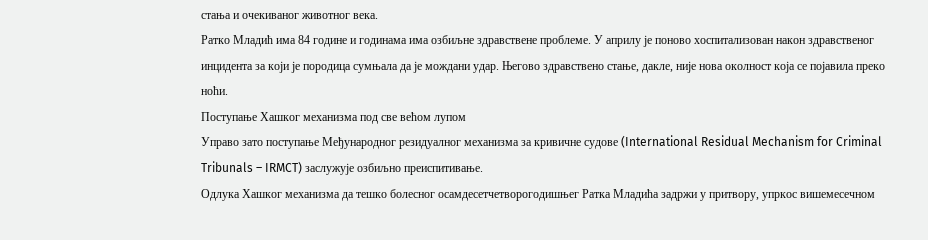стања и очекиваног животног века.
Ратко Младић има 84 године и годинама има озбиљне здравствене проблеме. У априлу је поново хоспитализован након здравственог инцидента за који је породица сумњала да је мождани удар. Његово здравствено стање, дакле, није нова околност која се појавила преко ноћи.
Поступање Хашког механизма под све већом лупом
Управо зато поступање Међународног резидуалног механизма за кривичне судове (International Residual Mechanism for Criminal Tribunals – IRMCT) заслужује озбиљно преиспитивање.
Одлука Хашког механизма да тешко болесног осамдесетчетворогодишњег Ратка Младића задржи у притвору, упркос вишемесечном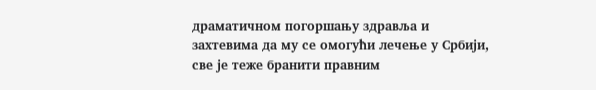драматичном погоршању здравља и захтевима да му се омогући лечење у Србији, све је теже бранити правним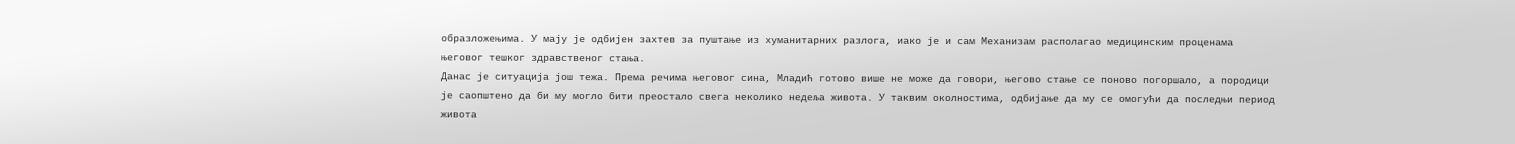образложењима. У мају је одбијен захтев за пуштање из хуманитарних разлога, иако је и сам Механизам располагао медицинским проценама његовог тешког здравственог стања.
Данас је ситуација још тежа. Према речима његовог сина, Младић готово више не може да говори, његово стање се поново погоршало, а породици је саопштено да би му могло бити преостало свега неколико недеља живота. У таквим околностима, одбијање да му се омогући да последњи период живота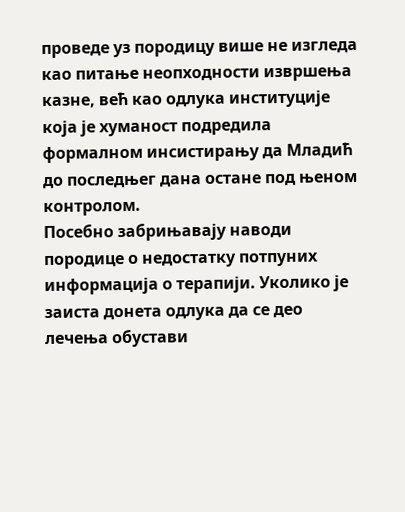проведе уз породицу више не изгледа као питање неопходности извршења казне, већ као одлука институције која је хуманост подредила формалном инсистирању да Младић до последњег дана остане под њеном контролом.
Посебно забрињавају наводи породице о недостатку потпуних информација о терапији. Уколико је заиста донета одлука да се део лечења обустави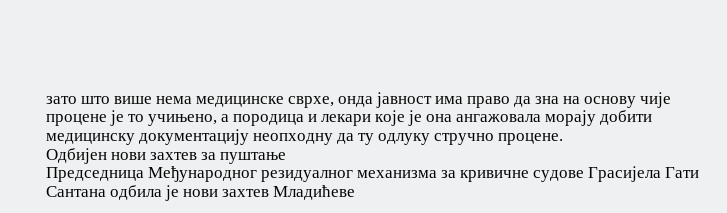зато што више нема медицинске сврхе, онда јавност има право да зна на основу чије процене је то учињено, а породица и лекари које је она ангажовала морају добити медицинску документацију неопходну да ту одлуку стручно процене.
Одбијен нови захтев за пуштање
Председница Међународног резидуалног механизма за кривичне судове Грасијела Гати Сантана одбила је нови захтев Младићеве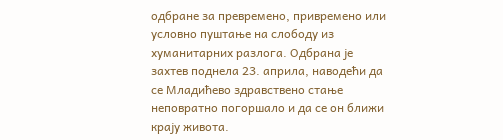одбране за превремено, привремено или условно пуштање на слободу из хуманитарних разлога. Одбрана је захтев поднела 23. априла, наводећи да се Младићево здравствено стање неповратно погоршало и да се он ближи крају живота.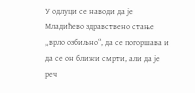У одлуци се наводи да је Младићево здравствено стање „врло озбиљно“, да се погоршава и да се он ближи смрти, али да је реч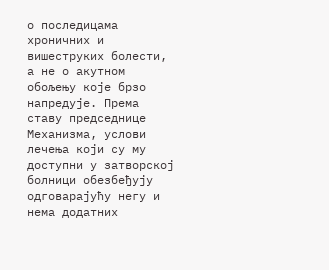о последицама хроничних и вишеструких болести, а не о акутном обољењу које брзо напредује. Према ставу председнице Механизма, услови лечења који су му доступни у затворској болници обезбеђују одговарајућу негу и нема додатних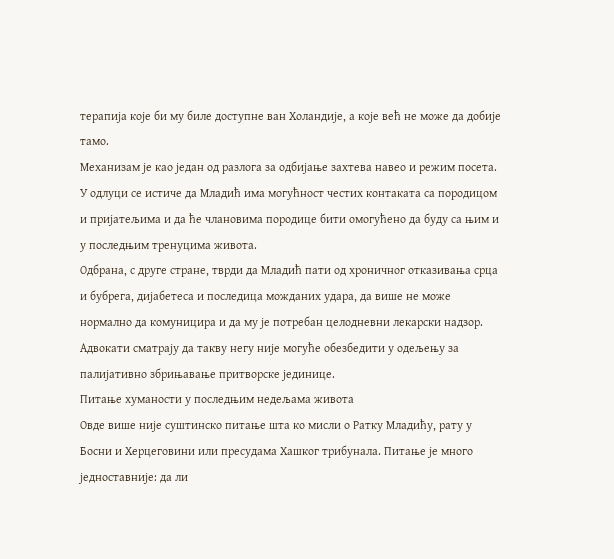терапија које би му биле доступне ван Холандије, а које већ не може да добије тамо.
Механизам је као један од разлога за одбијање захтева навео и режим посета. У одлуци се истиче да Младић има могућност честих контаката са породицом и пријатељима и да ће члановима породице бити омогућено да буду са њим и у последњим тренуцима живота.
Одбрана, с друге стране, тврди да Младић пати од хроничног отказивања срца и бубрега, дијабетеса и последица можданих удара, да више не може нормално да комуницира и да му је потребан целодневни лекарски надзор. Адвокати сматрају да такву негу није могуће обезбедити у одељењу за палијативно збрињавање притворске јединице.
Питање хуманости у последњим недељама живота
Овде више није суштинско питање шта ко мисли о Ратку Младићу, рату у Босни и Херцеговини или пресудама Хашког трибунала. Питање је много једноставније: да ли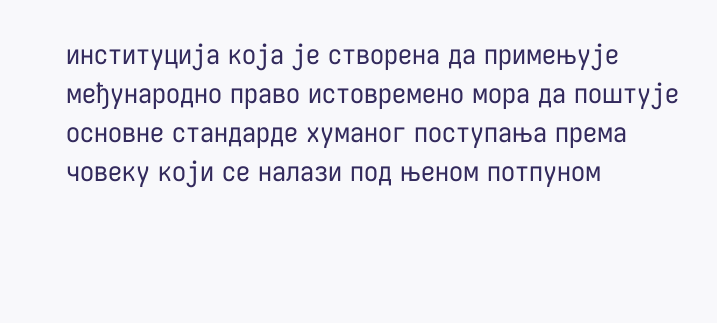институција која је створена да примењује међународно право истовремено мора да поштује основне стандарде хуманог поступања према човеку који се налази под њеном потпуном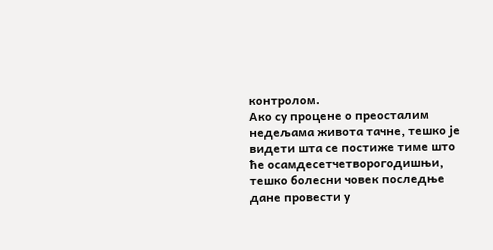контролом.
Ако су процене о преосталим недељама живота тачне, тешко је видети шта се постиже тиме што ће осамдесетчетворогодишњи, тешко болесни човек последње дане провести у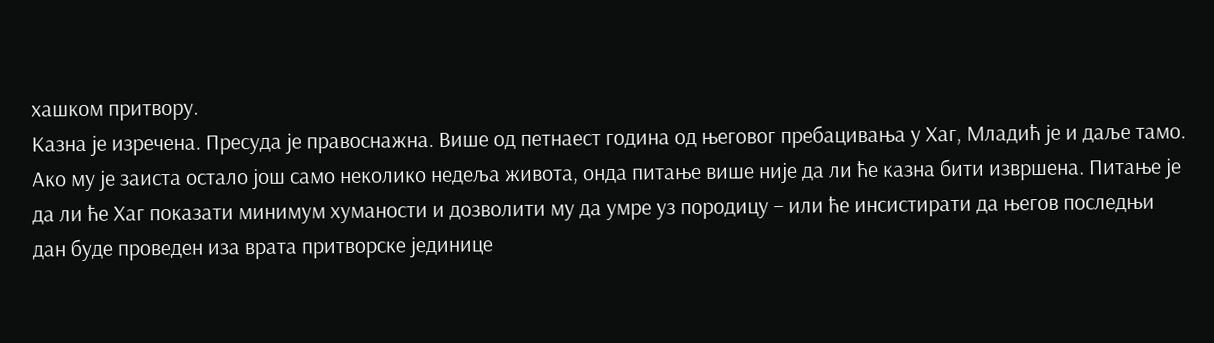хашком притвору.
Казна је изречена. Пресуда је правоснажна. Више од петнаест година од његовог пребацивања у Хаг, Младић је и даље тамо.
Ако му је заиста остало још само неколико недеља живота, онда питање више није да ли ће казна бити извршена. Питање је да ли ће Хаг показати минимум хуманости и дозволити му да умре уз породицу – или ће инсистирати да његов последњи дан буде проведен иза врата притворске јединице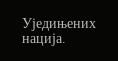Уједињених нација.